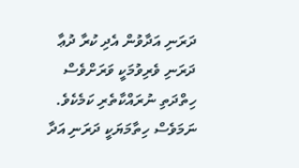ދަރަނި އަދާވުން އެދި ކުރާ ދުޢާ
ދަރަނި ވެރިވުމަކީ ވަރަށްވެސް ހިތްދަތި ނުރައްކާތެރި ކަމެކެވެ. ނަމަވެސް ހިތާމަޔަކީ ދަރަނި އަދާ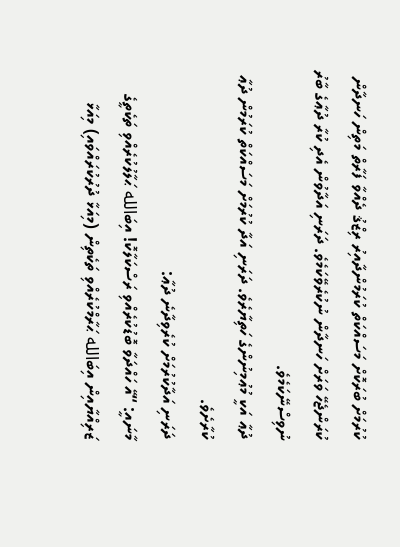ކުރުމަށް ބުރަކޮށް މަސައްކަތް ކުރަމުންދާއިރު ރިޒްޤު ދެއްވާ ފަރާތް މަތިން ހަނދާން ކުރަންޖެހޭ ވަރަށް ހަނދާން ނުކުރެވޭކަމެވެ. ދަރަނި އަދާވުން އެދި ކުރާ ދުޢާގެ ބާރު ނުވިސްނޭކަމެވެ.
ދުޢާ އަކީ މުޢުމިނުންގެ ހަތިޔާރެވެ. ދަރަނި އަދާ ކުރުމަށް މަސައްކަތް ކުރަމުން ދުޢާ ކުރާށެވެ.
ދަރަނި އަދާކުރުމަށް ކުރެވިދާނެ ދުޢާ:
މާނައީ: “އޭ ހައްދަވާ ބޮޑުކުރެއްވި ރަސްކަލާކޮ! އިބަالله ޙަލާލުކުރެއްވި ތަކެތީގެ ޒަރިއްޔާއިން އިބަالله ޙަރާމްކުރެއްވި ތަކެތިން (މިއަޅާ ދުރުކުރައްވައި) މިއަޅާ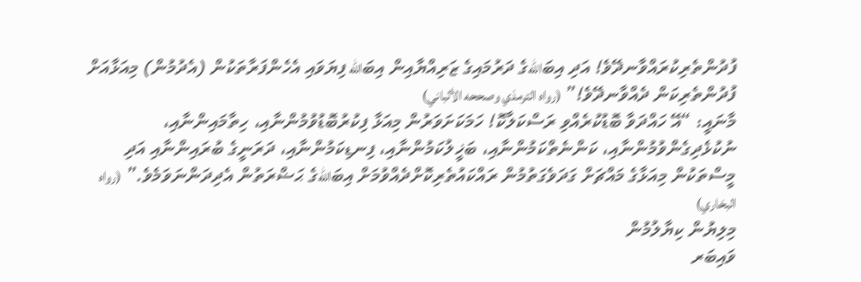ފުދުންތެރިކުރައްވާނދޭވެ! އަދި އިބަاللهގެ ދަރުމައިގެ ޒަރިއްޔާއިން އިބަالله ފިޔަވައި އެހެންފަރާތަކުން (އެދުމުން) މިއަޅާއަށް ފުދުންތެރިކަން ދެއްވާނދޭވެ!” (رواه الترمذي وصححه الألباني)
މާނައީ: “އޭ ހައްދަވާ ބޮޑުކުރެއްވި ރަސްކަލާކޮ! ހަމަކަށަވަރުން މިއަޅާ ފިކުރުބޮޑުވުމުންނާއި، ހިތާމައިންނާއި، ނުކުޅެދިގެންވުމުންނާއި، ކަންނެތްކަމުންނާއި، ބަޚީލުކަމުންނާއި، ފިނޑިކަމުންނާއި، ދަރަނީގެ ބުރައިންނާއި އަދި މީސްތަކުން މިއަޅާގެ މައްޗަށް ގަދަވެގަތުމުން ރައްކައުތެރިކޮށްދެއްވުމަށް އިބަاللهގެ ޙަޟްރަތުން އެދިދަންނަވަމެވެ.” (رواه البخاري)
މިލިޔުން ކިޔާލުމުން
ވައިބަރ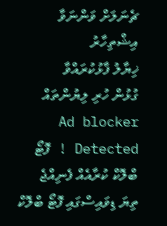ޗެނަލަށް ވަންނަވާ
އިޝްތިހާރު
ޚިޔާލު ފާޅުކުރައްވާ
ގުޅުން ހުރި ލިޔުންތައް
Ad blocker Detected ! ފޮޓޯ ބްލޮކް ކުރާއެއް ފެނިއްޖެ
ތިޔަ ޑިވައިސްގައި ފޮޓޯ ބްލޮކް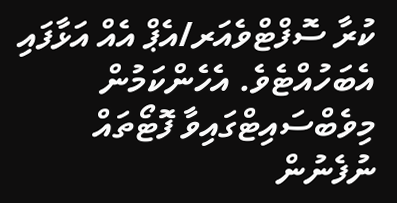ކުރާ ސޮފްޓްވެއަރ/އެޕް އެއް އަޅާފައި އެބަހުއްޓެވެ. އެހެންކަމުން މިވެބްސައިޓްގައިވާ ފޮޓޯތައް ނުފެނުން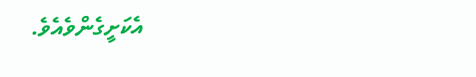އެކަށީގެންވެއެވެ.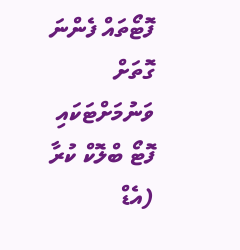ފޮޓޯތައް ފެންނަ ގޮތަށް ވަނުމަށްޓަކައި ފޮޓޯ ބްލޮކް ކުރާ (އެޑް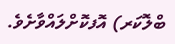ބްލޮކަރ) އޮފކޮށްލައްވާށެވެ.